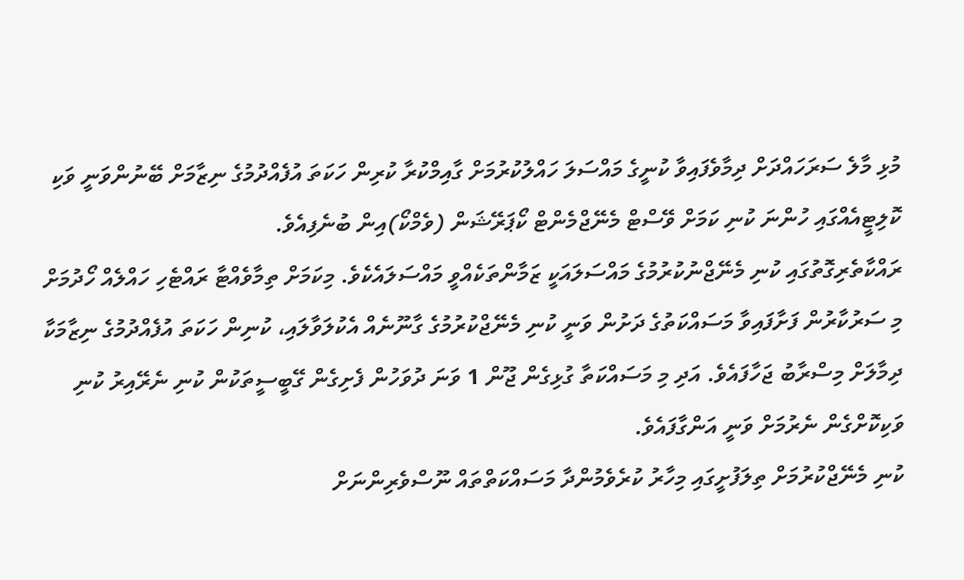މުޅި މާލެ ސަރަހައްދަށް ދިމާވެފައިވާ ކުނީގެ މައްސަލަ ހައްލުކުރުމަށް ގާއިމްކުރާ ކުރިން ހަކަތަ އުފެއްދުމުގެ ނިޒާމަށް ބޭނުންވަނީ ވަކި ކޮލިޓީއެއްގައި ހުންނަ ކުނި ކަމަށް ވޭސްޓް މެނޭޖްމެންޓް ކޯޕަރޭޝަން (ވެމްކޯ)އިން ބުނެފިއެވެ.
ރައްކާތެރިގޮތުގައި ކުނި މެނޭޖްނުކުރުމުގެ މައްސަލައަކީ ޒަމާންތަކެއްވީ މައްސަލައެކެވެ. މިކަމަށް ތިމާވެއްޓާ ރައްޓެހި ހައްލެއް ހޯދުމަށް މި ސަރުކާރުން ފަށާފައިވާ މަސައްކަތުގެ ދަށުން ވަނީ ކުނި މެނޭޖްކުރުމުގެ ގާނޫނެއް އެކުލަވާލައި، ކުނިން ހަކަތަ އުފެއްދުމުގެ ނިޒާމަކާ ދިމާލަށް މިސްރާބު ޖަހާފައެވެ. އަދި މި މަސައްކަތާ ގުޅިގެން ޖޫން 1 ވަނަ ދުވަހުން ފެށިގެން ގޭބީސީތަކުން ކުނި ނެރޭއިރު ކުނި ވަކިކޮށްގެން ނެރުމަށް ވަނީ އަންގާފައެވެ.
ކުނި މެނޭޖްކުރުމަށް ތިލަފުށީގައި މިހާރު ކުރެވެމުންދާ މަސައްކަތްތައް ނޫސްވެރިންނަށް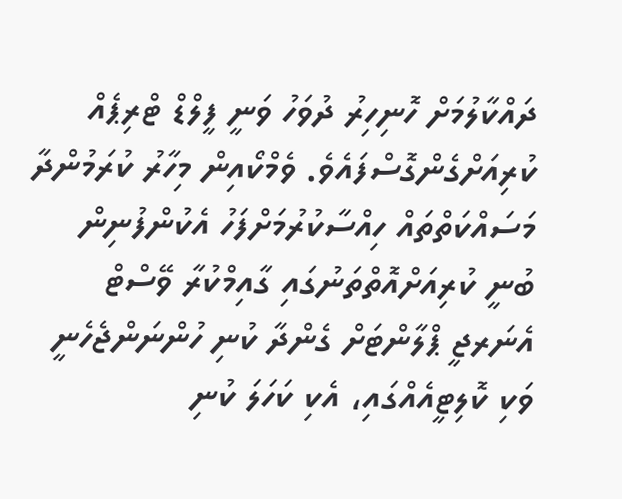ދައްކާލުމަށް ހޮނިހިރު ދުވަހު ވަނީ ފީލްޑް ޓްރިޕެއް ކުރިއަށްގެންގޮސްފައެވެ. ވެމްކޯއިން މިހާރު ކުރަމުންދާ މަސައްކަތްތައް ހިއްސާކުރުމަށްފަހު އެކުންފުނިން ބުނީ ކުރިއަށްއޮތްތަނުގައި ގާއިމްކުރާ ވޭސްޓް އެނަރޖީ ޕްލާންޓަށް ގެންދާ ކުނި ހުންނަންޖެހެނީ ވަކި ކޮލިޓީއެއްގައި، އެކި ކަހަލަ ކުނި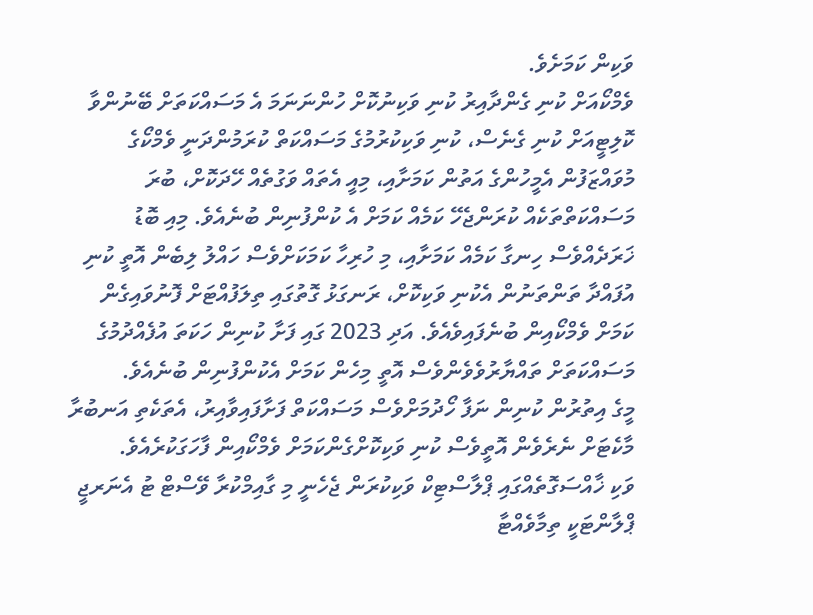ވަކިން ކަމަށެވެ.
ވެމްކޯއަށް ކުނި ގެންދާއިރު ކުނި ވަކިނުކޮށް ހުންނަނަމަ އެ މަސައްކަތަށް ބޭނުންވާ ކޮލިޓީއަށް ކުނި ގެނެސް، ކުނި ވަކިކުރުމުގެ މަސައްކަތް ކުރަމުންދަނީ ވެމްކޯގެ މުވައްޒަފުން އެމީހުންގެ އަތުން ކަމަށާއި، މިއީ އެތައް ވަގުތެއް ހޭދަކޮށް، ބުރަ މަސައްކަތްތަކެއް ކުރަންޖެހޭ ކަމެއް ކަމަށް އެ ކުންފުނިން ބުނެއެވެ. މިއި ބޮޑު ޚަރަދެއްވެސް ހިނގާ ކަމެއް ކަމަށާއި، މި ހުރިހާ ކަމަކަށްވެސް ހައްލު ލިބެން އޮތީ ކުނި އުފައްދާ ތަންތަނުން އެކުނި ވަކިކޮށް، ރަނގަޅު ގޮތުގައި ތިލަފުއްޓަށް ފޮނުވައިގެން ކަމަށް ވެމްކޯއިން ބުނެފައިވެއެވެ. އަދި 2023 ގައި ފަށާ ކުނިން ހަކަތަ އުފެއްދުމުގެ މަސައްކަތަށް ތައްޔާރުވެވެންވެސް އޮތީ މިހެން ކަމަށް އެކުންފުނިން ބުނެއެވެ.
މީގެ އިތުރުން ކުނިން ނަފާ ހޯދުމަށްވެސް މަސައްކަތް ފަށާފައިވާއިރު، އެތަކެތި އަނބުރާ މާކެޓަށް ނެރެވެން އޮތީވެސް ކުނި ވަކިކޮށްގެންކަމަށް ވެމްކޯއިން ފާހަގަކުރެއެވެ.
ވަކި ޚާއްސަގޮތެއްގައި ޕްލާސްޓިކް ވަކިކުރަން ޖެހެނީ މި ގާއިމްކުރާ ވޭސްޓް ޓު އެނަރޖީ ޕްލާންޓަކީ ތިމާވެއްޓާ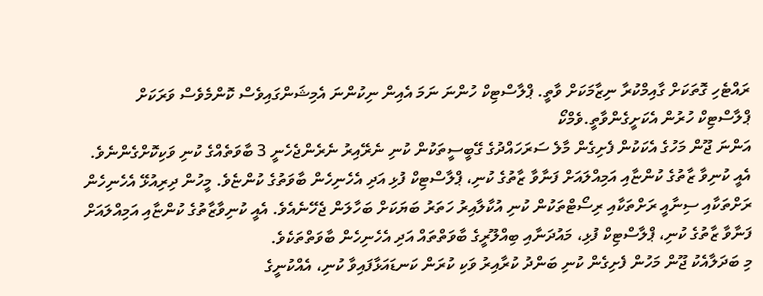ރައްޓެހި ގޮތަކަށް ގާއިމްކުރާ ނިޒާމަކަށް ވާތީ. ޕްލާސްޓިކް ހުންނަ ނަމަ އެއިން ނިކުންނަ އެމިޝަންގައިވެސް ކޮންމެވެސް ވަރަކަށް ޕްލާސްޓިކް ހުރުން އެކަށީގެންވާތީ.ވެމްކޯ
އަންނަ ޖޫން މަހުގެ އެކަކުން ފެށިގެން މާލެ ސަރަހައްދުގެ ގޭބީސީތަކުން ކުނި ނެރޭއިރު ނެރެންޖެހެނީ 3 ބާވަތެއްގެ ކުނި ވަކިކޮށްގެންނެވެ. އެއީ ކުނިވާ ޒާތުގެ ކުންޏާއި އަމިއްލައަށް ފަނާވާ ޒާތުގެ ކުނި، ޕްލާސްޓިކް ފުޅި އަދި އެހެނިހެން ބާވަތުގެ ކުންޏެވެ. މީހުން ދިރިއުޅޭ އެހެނިހެން ރަށްތަކާއި ސިނާއީ ރަށްތަކާއި ރިސޯޓްތަކުން ކުނި އުކާލާއިރު ހަތަރު ބަޔަކަށް ބަހާލަން ޖެހޭނެއެވެ. އެއީ ކުނިވާޒާތުގެ ކުންޏާއި އަމިއްލައަށް ފަނާވާ ޒާތުގެ ކުނި، ޕްލާސްޓިކް ފުޅި، މައުދަނާއި ބިއްލޫރީގެ ބާވަތްތައް އަދި އެހެނިހެން ބާވަތްތަކެވެ.
މި ބަދަލާއެކު ޖޫން މަހުން ފެށިގެން ކުނި ބަންދު ކުރާއިރު ވަކި ކުރަން ކަނޑައަޅާފައިވާ ކުނި، އެއްކުނީގެ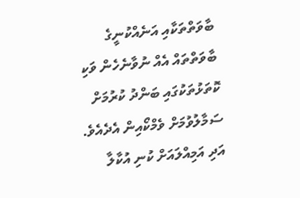ބާވަތްތަކާއި އަނެއްކުނީގެ ބާވަތްތައް އެއް ނުވާނެހެން ވަކި ކޮތަޅުތަކުގައި ބަންދު ކުރުމަށް ސަމާލުވުމަށް ވެމްކޯއިން އެދެއެވެ. އަދި އަމިއްލައަށް ކުނި އުކާލާ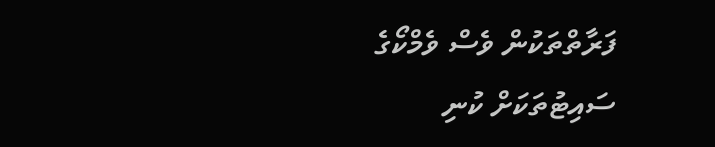ފަރާތްތަކުން ވެސް ވެމްކޯގެ ސައިޓުތަކަށް ކުނި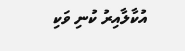އުކާލާއިރު ކުނި ވަކި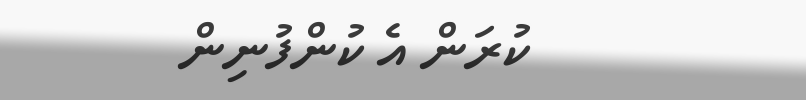ކުރަން އެ ކުންފުނިން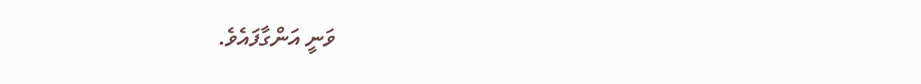ވަނީ އަންގާފައެވެ.